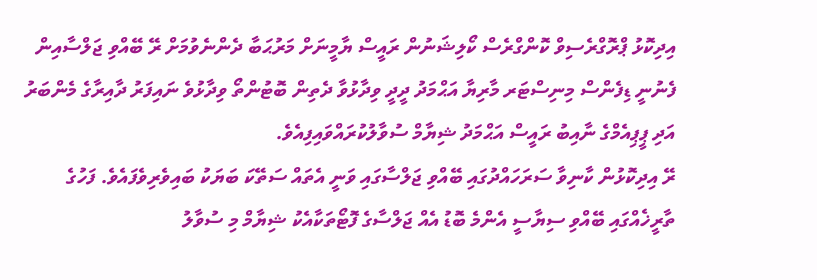އިދިކޮޅު ޕްރޮގްރެސިވް ކޮންގްރެސް ކޯލިޝަނުން ރައީސް ޔާމީނަށް މަރުޙަބާ ދެންނެވުމަށް ރޭ ބޭއްވި ޖަލްސާއިން ފެނުނީ ޑިފެންސް މިނިސްޓަރ މާރިޔާ އަޙްމަދު ދީދީ ވިދާޅުވާ ދެތިން ބޮޓުންތޯ ވިދާޅުވެ ނައިފަރު ދާއިރާގެ މެންބަރު އަދި ޕީޕިއެމްގެ ނާއިބު ރައީސް އަޙްމަދު ޝިޔާމް ސުވާލުކުރައްވައިފިއެވެ.
ރޭ އިދިކޮޅުން ކާނިވާ ސަރަހައްދުގައި ބޭއްވި ޖަލްސާގައި ވަނީ އެތައް ސަތޭކަ ބަޔަކު ބައިވެރިވެފައެވެ. ފަހުގެ ތާރީޚެއްގައި ބޭއްވި ސިޔާސީ އެންމެ ބޮޑު އެއް ޖަލްސާގެ ފޮޓޯތަކާއެކު ޝިޔާމް މި ސުވާލު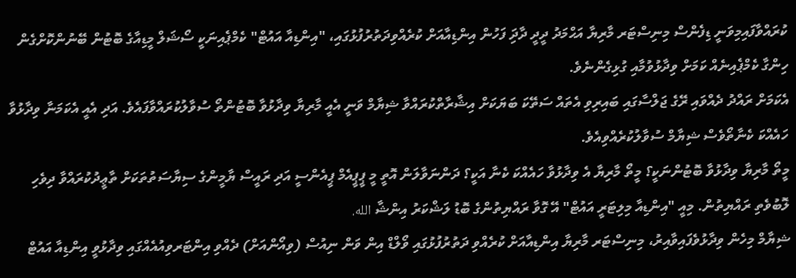ކުރައްވާފައިމިވަނީ ޑިފެންސް މިނިސްޓަރ މާރިޔާ އަޙްމަދު ދީދީ ދާދަި ފަހުން އިންޑިއާއަށް ކުރެއްވިދަތުރުފުޅުގައި، "އިންޑިއާ އައުޓް" ކެމްޕެއިނަކީ ސޯޝަލް މީޑިއާގެ ބޮޓުން ބޭނުންކޮށްގެން ހިންގާ ކެމްޕެއިނެއް ކަމަށް ވިދާޅުވުމާއި ގުޅިގެންނެވެ.
އެކަމަށް ރައްދު ދެއްވައި ރޭގެ ޖަލްސާގައި ބައިރިވި އެތައް ސަތޭކަ ބަޔަކަށް އިޝާރާތްކުރައްވާ ޝިޔާމް ވަނީ އެއީ މާރިޔާ ވިދާޅުވާ ބޮޓުންތޯ ސުވާލުކުރައްވާފައެވެ. އަދި އެއީ އެކަމަނާ ވިދާޅުވާ ހައެއްކަ ކެނާތޯވެސް ޝިޔާމް ސުވާލުކުރެއްވިއެވެ.
މީތޯ މާރިޔާ ވިދާޅުވާ ބޮޓުންނަކީ؟ މީތޯ މާރިޔާ އެ ވިދާޅުވާ ހައެއްކަ ކެނާ އަކީ؟ ދަންނަވާލަން އޮތީ މީ ޕީޕީއެމް ޕީއެންސީ އަދި ރައީސް ޔާމީންގެ ސިޔާސަތުތަކަށް ތާޢީދުކުރައްވާ ދިވެހި ލޮބުވެތި ރައްޔިތުން. މިއީ "އިންޑިއާ މިލިޓަރީ އައުޓް" އޭ ގޮވާ ރައްޔިތުންގެ ބޮޑު ލަޝްކަރު އިންޝާ الله.
ޝިޔާމް މިހެން ވިދާޅުވެފައިވާއިރު، މިނިސްޓަރ މާރިޔާ އިންޑިއާއަށް ކުރެއްވި ދަތުރުފުޅުގައި ވޯލްޑް އިން ވަން ނިއުސް (ވިއޯންއަށް) ދެއްވި އިންޓަރވިއުއެއްގައި ވިދާޅުވީ އިންޑިއާ އައުޓް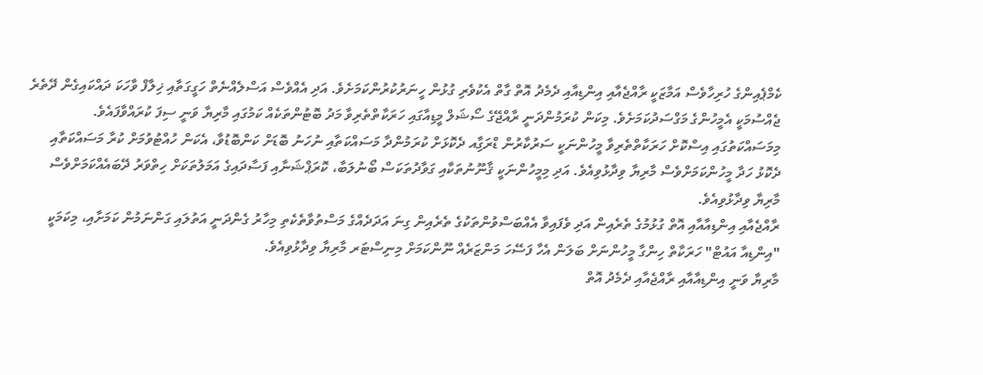ކެމްޕެއިންގެ ހުރިހާވެސް އަމާޒަކީ ރާއްޖެއާއި އިންޑިއާއި ދެމެދު އޮތް ގާތް އެކުވެރި ގުޅުން ހީނަރުކުރުންކަމަށެވެ. އަދި އެއްވެސް އަސްލެއްނެތް ހަގީގަތާއި ޚިލާފް ވާހަކަ ދައްކައިގެން ދޭތެރެ ޖެއްސުމަކީ އެމީހުންގެ މަގްސަދުކަމަށެވެ. މިކަން ކުރަމުންދަނީ ރާއްޖޭގެ ސޯޝަލް މީޑިއާގައި ހަރަކާތްތެރިވާ މަދު ބޮޓުންތަކެއް ކަމުގައި މާރިޔާ ވަނީ ސިފަ ކުރައްވާފައެވެ.
މިމަސައްކަތުގައި އިސްކޮށް ހަރަކާތްތެރިވާ މީހުންނަކީ ސަރުކާރުން ޑްރަގާިއ ދެކޮޅަށް ކުރަމުންދާ މަސައްކަތާއި ނުހަނު ބޮޑަށް ކަންބޮޑުވާ، އެކަން ހުއްޓުވުމަށް ކުރާ މަސައްކަތާއި ދެކޮޅު ހަދާ މީހުންކަމަށްވެސް މާރިޔާ ވިދާޅުވިއެވެ. އަދި މިމީހުންނަކީ ޤާނޫނުތަކާއި ގަވާދުތަކަސް ބޯނުލަބާ، ކޮރަޕްޝަނާއި ފަސާދައިގެ އަމަލުތަކަށް ހިތްވަރު ދޭބައެއްކަމަށްވެސް މާރިޔާ ވިދާޅުވިއެވެ.
ރާއްޖެއާއި އިންޑިއާއާއި އޮތް ގުޅުމުގެ ތެރެއިން އަދި ވެފައިވާ އެއްބަސްވުންތަކުގެ ތެރެއިން ގިނަ އަދަދެއްގެ މަސްތުވާތެކެތި މިހާރު ގެންދަނީ އަތުލައި ގަންނަމުން ކަމަށާއި، މިކަމަކީ "އިންޑިއާ އައުޓް" ހަރަކާތް ހިންގާ މީހުންނަށް ބަލަން އެހާ ފަސޭހަ މަންޒަރެއް ނޫންކަމަށް މިނިސްޓަރ މާރިޔާ ވިދާޅުވިއެވެ.
މާރިޔާ ވަނީ އިންޑިއާއާއި ރާއްޖެއާއި ދެމެދު އޮތް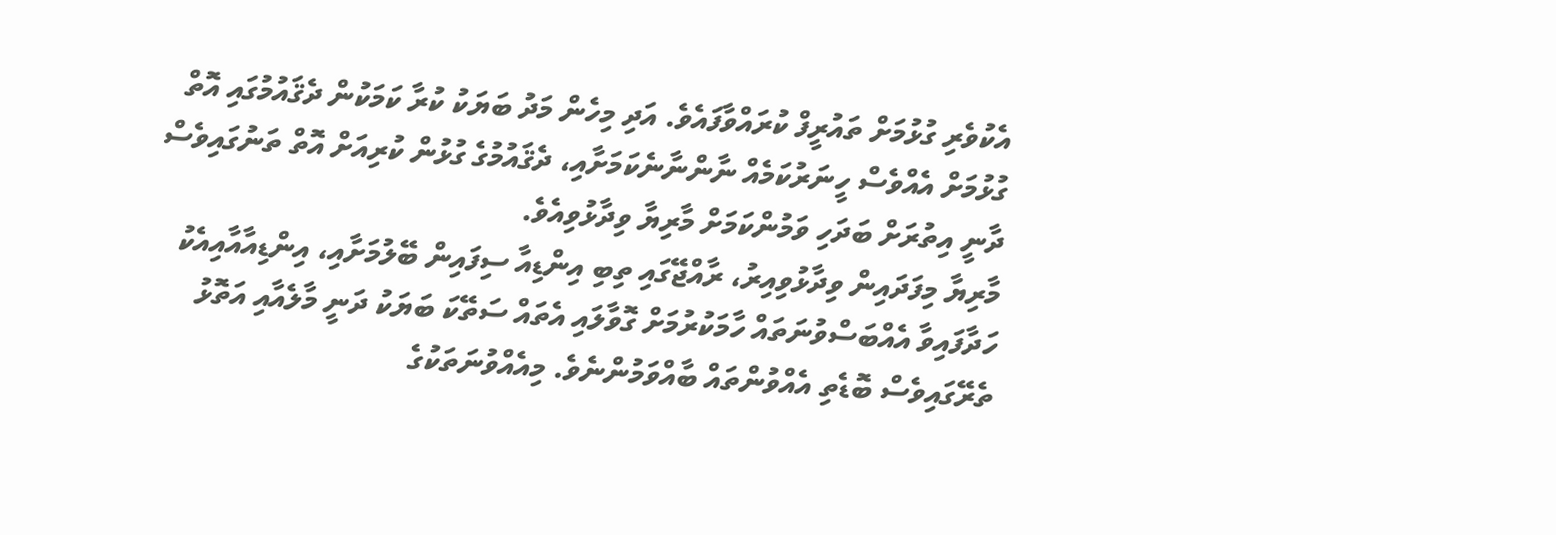އެކުވެރި ގުޅުމަށް ތައުރީފް ކުރައްވާފައެވެ. އަދި މިހެން މަދު ބަޔަކު ކުރާ ކަމަކުން ދެޤައުމުގައި އޮތް ގުޅުމަށް އެއްވެސް ހީނަރުކަމެއް ނާންނާނެކަމަށާއި، ދެޤައުމުގެ ގުޅުން ކުރިއަށް އޮތް ތަނުގައިވެސް ދާނީ އިތުރަށް ބަދަހި ވަމުންކަމަށް މާރިޔާ ވިދާޅުވިއެވެ.
މާރިޔާ މިފަދައިން ވިދާޅުވިއިރު، ރާއްޖޭގައި ތިބި އިންޑިއާ ސިފައިން ބޭލުމަށާއި، އިންޑިއާއާއިއެކު ހަދާފައިވާ އެއްބަސްވުނަތައް ހާމަކުރުމަށް ގޮވާލައި އެތައް ސަތޭކަ ބަޔަކު ދަނީ މާލެއާއި އަތޮޅު ތެރޭގައިވެސް ބޮޑެތި އެއްވުންތައް ބާއްވަމުންނެވެ. މިއެއްވުނަތަކުގެ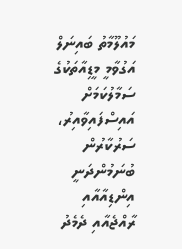މައުލޫމާތު ބައިނަލް އަގުވާމީ މީޑިއާތަކުގެ ސަމާލުކަމަށް އައިސްފައިވާއިރު، ސަރުކާރުން ބުނަމުންދަނީ އިންޑިއާއާއި ރާއްޖެއާއި ދެމެދު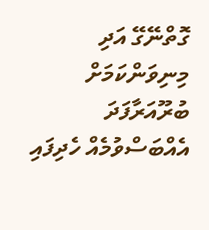ގޮތްނޭގޭ އަދި މިނިވަންކަމަށް ބުރޫއަރާފަދަ އެއްބަސްވުމެއް ހެދިފައި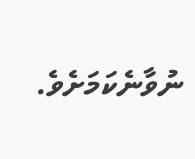ނުވާނެކަމަށެވެ.